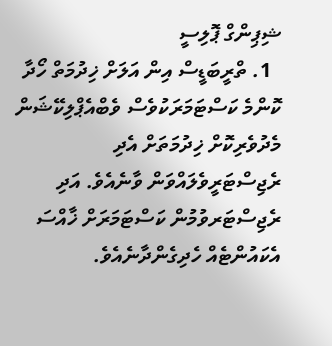ޝިޕިންގް ޕޮލިސީ
  1. ތްރީބަޑީސް އިން އަލަށް ޚިދުމަތް ހޯދާ ކޮންމެ ކަސްޓަމަރަކުވެސް ވެބްއެޕްލިކޭޝަން މެދުވެރިކޮށް ޚިދުމަތަށް އެދި ރެޖިސްޓަރީވެލައްވަން ވާނެއެވެ. އަދި ރެޖިސްޓަރވުމުން ކަސްޓަމަރަށް ޚާއްސަ އެކައުންޓެއް ހެދިގެންދާނެއެވެ.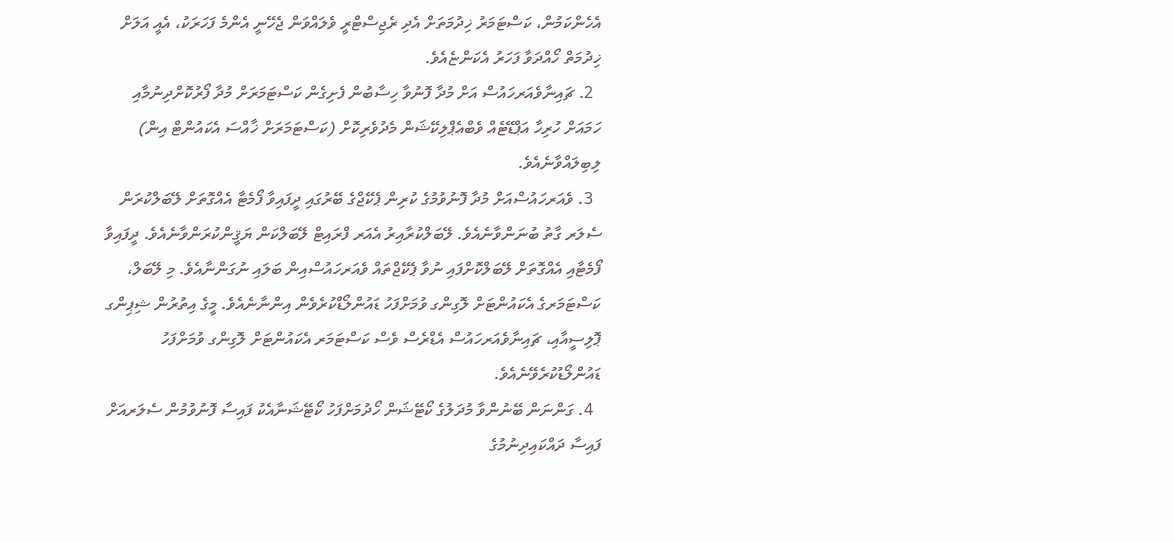އެހެންކަމުން، ކަސްޓަމަރު ޚިދުމަތަށް އެދި ރެޖިސްޓްރީ ވެލައްވަން ޖެހޭނީ އެންމެ ފަހަރަކު، އެއީ އަލަށް ޚިދުމަތް ހޯއްދަވާ ފަހަރު އެކަންޏެއެވެ.
  2. ޗައިނާވެއަރހައުސް އަށް މުދާ ފޮނުވާ ހިސާބުން ފެށިގެން ކަސްޓަމަރަށް މުދާ ފޯރުކޮށްދިނުމާއި ހަމައަށް ހުރިހާ އަޕްޑޭޓެއް ވެބްއެޕްލިކޭޝަން މެދުވެރިކޮށް (ކަސްޓަމަރަށް ޚާއްސަ އެކައުންޓް އިން) ލިބިލައްވާނެއެވެ.
  3. ވެއަރހައުސްއަށް މުދާ ފޮނުވުމުގެ ކުރިން ޕެކޭޖްގެ ބޭރުގައި ދީފައިވާ ފޯމެޓާ އެއްގޮތަށް ލޭބަލްކުރަން ސެލަރ ގާތު ބުނަންވާނެއެވެ. ލޭބަލްކުރާއިރު އެއަރ ފްރައިޓް ލޭބަލްކަން ޔަޤީންކުރަންވާނެއެވެ. ދީފައިވާ ފޯމެޓާއި އެއްގޮތަށް ލޭބަލްކޮށްފައި ނުވާ ޕެކޭޖްތައް ވެއަރހައުސްއިން ބަލައި ނުގަންނާއެވެ. މި ލޭބަލް،  ކަސްޓަމަރގެ އެކައުންޓަށް ލޮގިންގ ވުމަށްފަހު ޑައުންލޯޑްކުރެވެން އިންނާނެއެވެ. މީގެ އިތުރުން ޝިޕިންގ ޕޮލިސީއާއި، ޗައިނާވެއަރހައުސް އެޑްރެސް ވެސް ކަސްޓަމަރ އެކައުންޓަށް ލޮގިންގ ވުމަށްފަހު ޑައުންލޯޑުކުރެވޭނެއެވެ.
  4. ގަންނަން ބޭނުންވާ މުދަލުގެ ކޯޓޭޝަން ހޯދުމަށްފަހު ކޯޓޭޝަނާއެކު ފައިސާ ފޮނުވުމުން ސެލަރއަށް ފައިސާ ދައްކައިދިނުމުގެ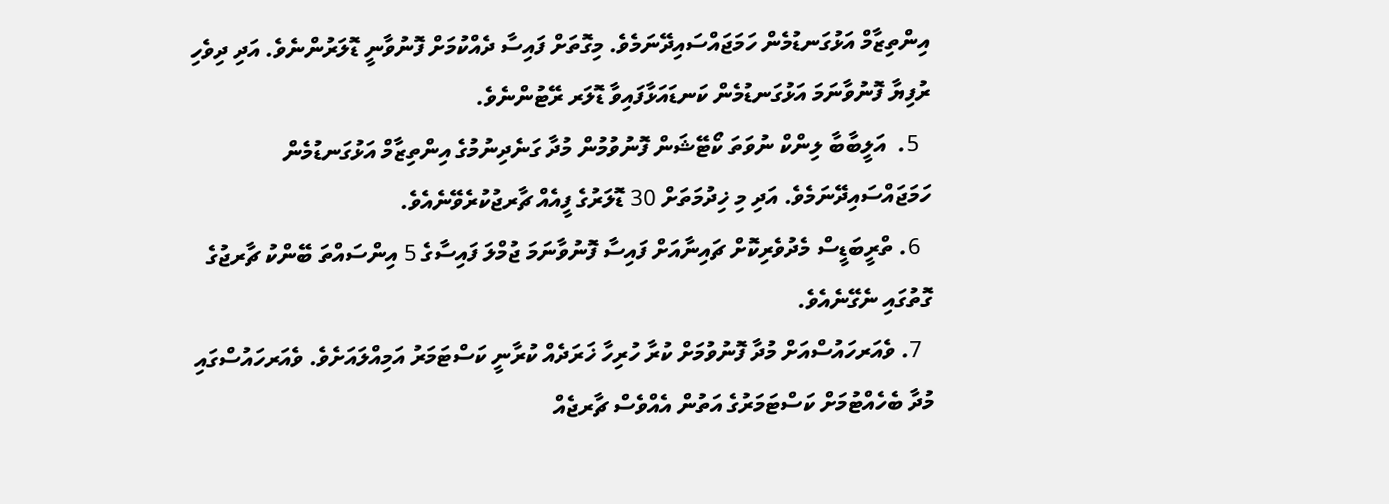އިންތިޒާމް އަޅުގަނޑުމެން ހަމަޖައްސައިދޭނަމެވެ. މިގޮތަށް ފައިސާ ދެއްކުމަށް ފޮނުވާނީ ޑޮލަރުންނެވެ. އަދި ދިވެހި ރުފިޔާ ފޮނުވާނަމަ އަޅުގަނޑުމެން ކަނޑައަޅާފައިވާ ޑޮލަރ ރޭޓުންނެވެ.
  5.  އަލީބާބާ ލިންކް ނުވަތަ ކޯޓޭޝަން ފޮނުވުމުން މުދާ ގަނެދިނުމުގެ އިންތިޒާމް އަޅުގަނޑުމެން ހަމަޖައްސައިދޭނަމެވެ. އަދި މި ޚިދުމަތަށް 30 ޑޮލަރުގެ ފީއެއް ޗާރޖުކުރެވޭނެއެވެ.
  6. ތްރީބަޑީސް މެދުވެރިކޮށް ޗައިނާއަށް ފައިސާ ފޮނުވާނަމަ ޖުމްލަ ފައިސާގެ 5 އިންސައްތަ ބޭންކު ޗާރޖުގެ ގޮތުގައި ނެގޭނެއެވެ.
  7. ވެއަރހައުސްއަށް މުދާ ފޮނުވުމަށް ކުރާ ހުރިހާ ޚަރަދެއް ކުރާނީ ކަސްޓަމަރު އަމިއްލައަށެވެ. ވެއަރހައުސްގައި މުދާ ބެހެއްޓުމަށް ކަސްޓަމަރުގެ އަތުން އެއްވެސް ޗާރޖެއް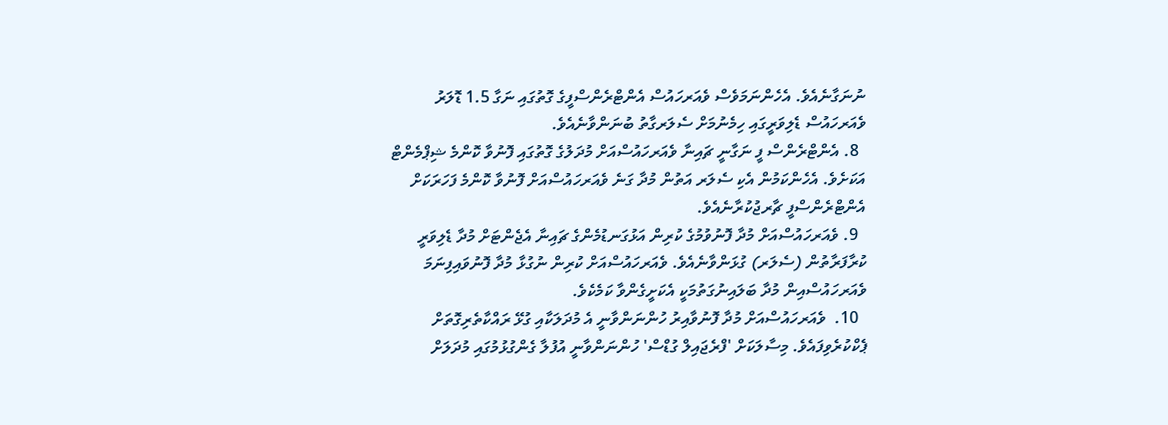ނުނަގާނެއެވެ. އެހެންނަމަވެސް ވެއަރހައުސް އެންޓްރެންސްފީގެ ގޮތުގައި ނަގާ 1.5 ޑޮލަރު ވެއަރހައުސް ޑެލިވަރީގައި ހިމެނުމަށް ސެލަރގާތު ބުނަންވާނެއެވެ.
  8. އެންޓްރެންސް ފީ ނަގާނީ ޗައިނާ ވެއަރހައުސްއަށް މުދަލުގެ ގޮތުގައި ފޮނުވާ ކޮންމެ ޝިޕްމެންޓް  އަކަށެވެ. އެހެންކަމުން އެކި ސެލަރ އަތުން މުދާ ގަނެ ވެއަރހައުސްއަށް ފޮނުވާ ކޮންމެ ފަހަރަކަށް އެންޓްރެންސްފީ ޗާރޖުކުރާނެއެވެ.
  9. ވެއަރހައުސްއަށް މުދާ ފޮނުވުމުގެ ކުރިން އަޅުގަނޑުމެންގެ ޗައިނާ އެޖެންޓަށް މުދާ ޑެލިވަރީ ކުރާފަރާތުން (ސެލަރ) ގުޅަންވާނެއެވެ. ވެއަރހައުސްއަށް ކުރިން ނުގުޅާ މުދާ ފޮނުވައިފިނަމަ ވެއަރހައުސްއިން މުދާ ބަލައިނުގަތުމަކީ އެކަށީގެންވާ ކަމެކެވެ.
  10.  ވެއަރހައުސްއަށް މުދާ ފޮނުވާއިރު ހުންނަންވާނީ އެ މުދަލަކާއި ގުޅޭ ރައްކާތެރިގޮތަށް ޕެކްކުރެވިފައެވެ. މިސާލަކަށް 'ފްރެޖައިލް ގުޑްސް' ހުންނަންވާނީ އުފުލާ ގެންގުޅުމުގައި މުދަލަށް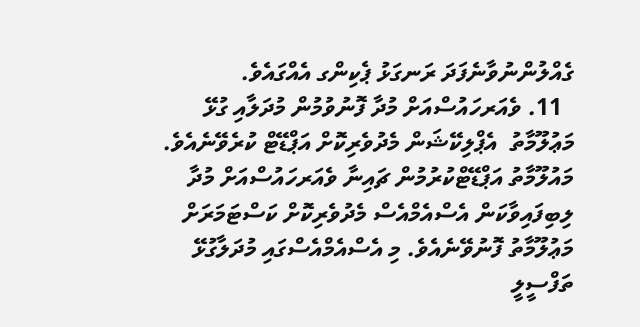ގެއްލުންނުވާނެފަދަ ރަނގަޅު ޕެކިންގ އެއްގައެވެ.
  11. ވެއަރހައުސްއަށް މުދާ ފޮނުވުމުން މުދަލާއި ގުޅޭ މަޢުލޫމާތު  އެޕްލިކޭޝަން މެދުވެރިކޮށް އަޕްޑޭޓް ކުރެވޭނެއެވެ. މައުލޫމާތު އަޕްޑޭޓްކުރުމުން ޗައިނާ ވެއަރހައުސްއަށް މުދާ ލިބިފައިވާކަން އެސްއެމްއެސް މެދުވެރިކޮށް ކަސްޓަމަރަށް މަޢުލޫމާތު ފޮނުވޭނެއެވެ. މި އެސްއެމްއެސްގައި މުދަލާގުޅޭ ތަފްސީލީ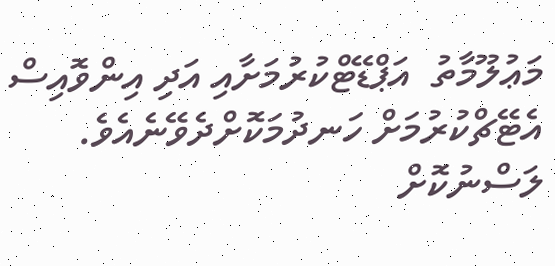މަޢުލޫމާތު  އަޕްޑޭޓްކުރުމަށާއި އަދި އިންވޮއިސް އެޓޭޗްކުރުމަށް ހަނދުމަކޮށްދެވޭނެއެވެ. ލަސްނުކޮށް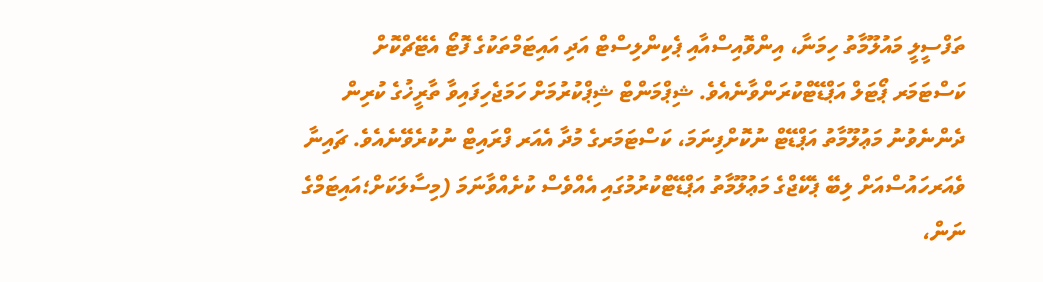ތަފްސީލީ މައުލޫމާތު ހިމަނާ، އިންވޮއިސްއާއި ޕެކިންލިސްޓް އަދި އައިޓަމްތަކުގެ ފޮޓޯ އެޓޭޗްކޮށް ކަސްޓަމަރ ޕޯޓަލް އަޕްޑޭޓްކުރަންވާނެއެވެ. ޝިޕްމަންޓް ޝިޕްކުރުމަށް ހަމަޖެހިފައިވާ ތާރީޚުގެ ކުރިން ދެންނެވުނު މަޢުލޫމާތު އަޕްޑޭޓް ނުކޮށްފިނަމަ، ކަސްޓަމަރގެ މުދާ އެއަރ ފްރައިޓް ނުކުރެވޭނެއެވެ. ޗައިނާ ވެއަރހައުސްއަށް ލިބޭ ޕެކޭޖްގެ މަޢުލޫމާތު އަޕްޑޭޓްކުރުމުގައި އެއްވެސް ކުށެއްވާނަމަ (މިސާލަކަށް؛އައިޓަމްގެ ނަން،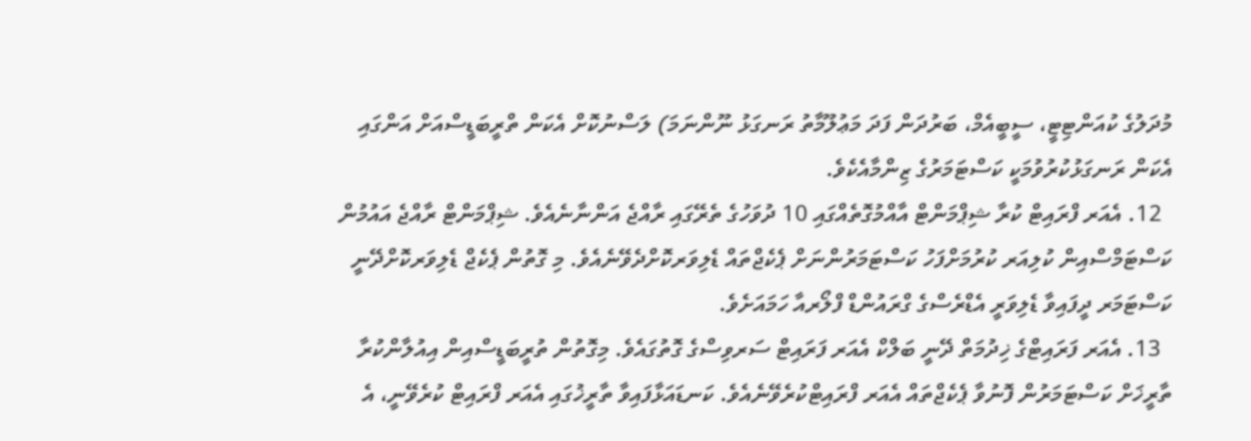މުދަލުގެ ކުއަންޓިޓީ، ސީބީއެމް، ބަރުދަން ފަދަ މަޢުލޫމާތު ރަނގަޅު ނޫންނަމަ) ލަސްނުކޮށް އެކަން ތްރީބަޑީސްއަށް އަންގައި އެކަން ރަނގަޅުކުރުވުމަކީ ކަސްޓަމަރުގެ ޒިންމާއެކެވެ.
  12. އެއަރ ފްރައިޓް ކުރާ ޝިޕްމަންޓް އާއްމުގޮތެއްގައި 10 ދުވަހުގެ ތެރޭގައި ރާއްޖެ އަންނާނެއެވެ. ޝިޕްމަންޓް ރާއްޖެ އައުމުން ކަސްޓަމްސްއިން ކުލިއަރ ކުރުމަށްފަހު ކަސްޓަމަރުންނަށް ޕެކެޖްތައް ޑެލިވަރކޮށްދެވޭނެއެވެ. މި ގޮތުން ޕެކެޖް ޑެލިވަރކޮށްދޭނީ ކަސްޓަމަރ ދީފައިވާ ޑެލިވަރީ އެޑްރެސްގެ ގްރައުންޑް ފްލޯރއާ ހަމައަށެވެ.
  13. އެއަރ ފަރައިޓްގެ ޚިދުމަތް ދޭނީ ބަލްކް އެއަރ ފަރައިޓް ސަރވިސްގެ ގޮތުގައެވެ. މިގޮތުން ތުރީބަޑީސްއިން އިއުލާންކުރާ ތާރީޚަށް ކަސްޓަމަރުން ފޮނުވާ ޕެކެޖްތައް އެއަރ ފްރައިޓްކުރެވޭނެއެވެ. ކަނޑައަޅާފައިވާ ތާރީޚުގައި އެއަރ ފްރައިޓް ކުރެވޭނީ، އެ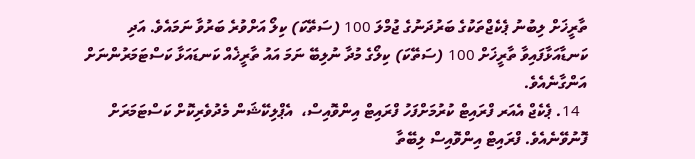ތާރީޚަށް ލިބުނު ޕެކެޖްތަކުގެ ބަރުދަނުގެ ޖުމްލަ 100 (ސަތޭކަ) ކިލޯ އަށްވުރެ ބަރުވާ ނަމައެވެ. އަދި ކަނޑާއަޅާފައިވާ ތާރީޚަށް 100 (ސަތޭކަ) ކިލޯގެ މުދާ ނުލިބޭ ނަމަ އައު ތާރީޚެއް ކަނޑައަޅާ ކަސްޓަމަރުންނަށް އަންގާނެއެވެ.
  14. ޕެކެޖް އެއަރ ފްރައިޓް ކުރުމަށްފަހު ފްރައިޓް އިންވޮއިސް،  އެޕްލިކޭޝަން މެދުވެރިކޮށް ކަސްޓަމަރަށް ފޮނުވޭނެއެވެ. ފްރައިޓް އިންވޮއިސް ލިބޭތާ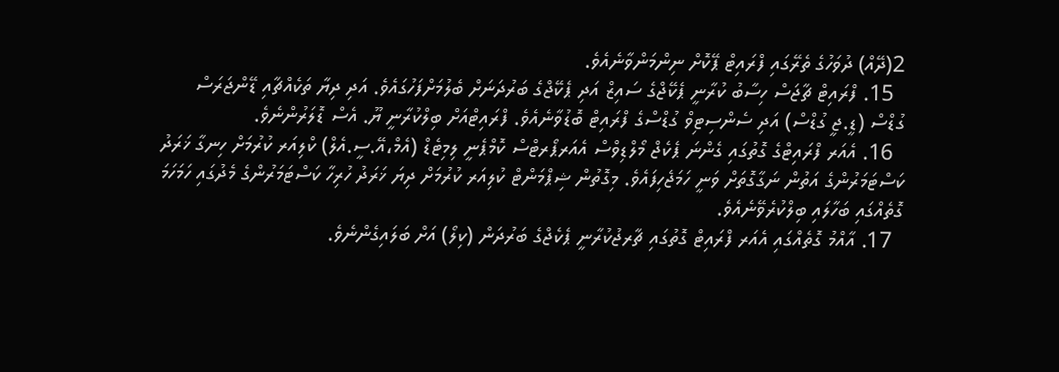2(ދޭއް) ދުވަހުގެ ތެރޭގައި ފްރައިޓް ޕޭކޮށް ނިންމަންވާނެއެވެ.
  15. ފްރައިޓް ޗާޖަސް ހިސާބު ކުރާނީ ޕެކޭޖްގެ ސައިޒް އަދި ޕެކޭޖްގެ ބަރުދަނަށް ބެލުމަށްފަހުގައެވެ. އަދި ދިޔާ ތަކެއްޗާއި ޑޭންޖަރަސް ގުޑްސް (ޑީ.ޖީ ގުޑްސް) އަދި ސެންސިޓިވް ގުޑްސްގެ ފްރައިޓް ބޮޑުވާނެއެވެ. ފްރައިޓްއަށް ބިލްކުރާނީ ޔޫ. އެސް ޑޮލަރުންނެވެ.
  16. އެއަރ ފްރައިޓްގެ ގޮތުގައި ގެންނަ ޕެކެޖް މޯލްޑިވްސް އެއަރޕޯރޓްސް ކޮމްޕެނީ ލިމިޓެޑް (އެމް،އޭ.ސީ.އެލް) ކްލިއަރ ކުރުމަށް ހިނގާ ޚަރަދު ކަސްޓަމަރުންގެ އަތުން ނަގާގޮތަށް ވަނީ ހަމަޖެހިފައެވެ. މިގޮތުން ޝިޕްމަންޓް ކުލިއަރ ކުރުމަށް ދިޔަ ޚަރަދު ހުރިހާ ކަސްޓަމަރުންގެ މެދުގައި ހަމަހަމަ ގޮތެއްގައި ބަހާލައި ބިލްކުރެވޭނެއެވެ.
  17. އާއްމު ގޮތެއްގައި އެއަރ ފްރައިޓް ގޮތުގައި ޗާރޖުކުރާނީ ޕެކެޖްގެ ބަރުދަން (ކިލޯ) އަށް ބަލައިގެންނެވެ.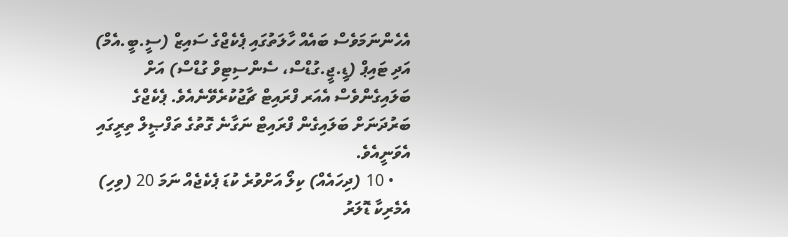އެހެންނަމަވެސް ބައެއް ހާލަތުގައި ޕެކެޖްގެ ސައިޒް (ސީ.ބީ.އެމް) އަދި ޓައިޕް (ޑީ.ޖީ.ގުޑްސް، ސެންސިޓިވް ގުޑްސް) އަށް ބަލައިގެންވެސް އެއަރ ފްރައިޓް ޗާޖުކުރެވޭނެއެވެ. ޕެކެޖްގެ ބަރުދަނަށް ބަލައިގެން ފްރައިޓް ނަގާނެ ގޮތުގެ ތަފްޞީލް ތިރީގައި އެވަނީއެވެ.
    • 10 (ދިހައެއް) ކިލޯ އަށްވުރެ ކުޑަ ޕެކެޖެއް ނަމަ 20 (ވިހި) އެމެރިކާ ޑޮލަރު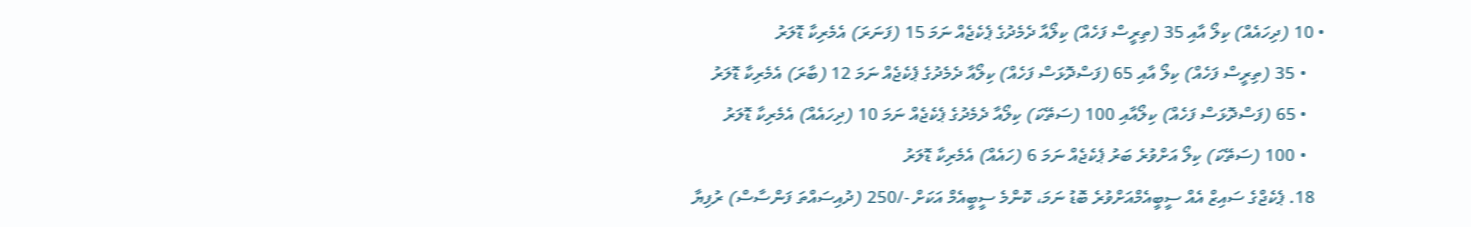• 10 (ދިހައެއް) ކިލޯ އާއި 35 (ތިރީސް ފަހެއް) ކިލޯއާ ދެމެދުގެ ޕެކެޖެއް ނަމަ 15 (ފަނަރަ) އެމެރިކާ ޑޮލަރު
    • 35 (ތިރީސް ފަހެއް) ކިލޯ އާއި 65 (ފަސްދޮޅަސް ފަހެއް) ކިލޯއާ ދެމެދުގެ ޕެކެޖެއް ނަމަ 12 (ބާރަ) އެމެރިކާ ޑޮލަރު
    • 65 (ފަސްދޮޅަސް ފަހެއް) ކިލޯއާއި 100 (ސަތޭކަ) ކިލޯއާ ދެމެދުގެ ޕެކެޖެއް ނަމަ 10 (ދިހައެއް) އެމެރިކާ ޑޮލަރު
    • 100 (ސަތޭކަ) ކިލޯ އަށްވުރެ ބަރު ޕެކެޖެއް ނަމަ 6 (ހައެއް) އެމެރިކާ ޑޮލަރު
  18. ޕެކެޖްގެ ސައިޒް އެއް ސީބީއެމްއަށްވުރެ ބޮޑު ނަމަ، ކޮންމެ ސީބީއެމް އަކަށް -/250 (ދުއިސައްތަ ފަންސާސް) ރުފިޔާ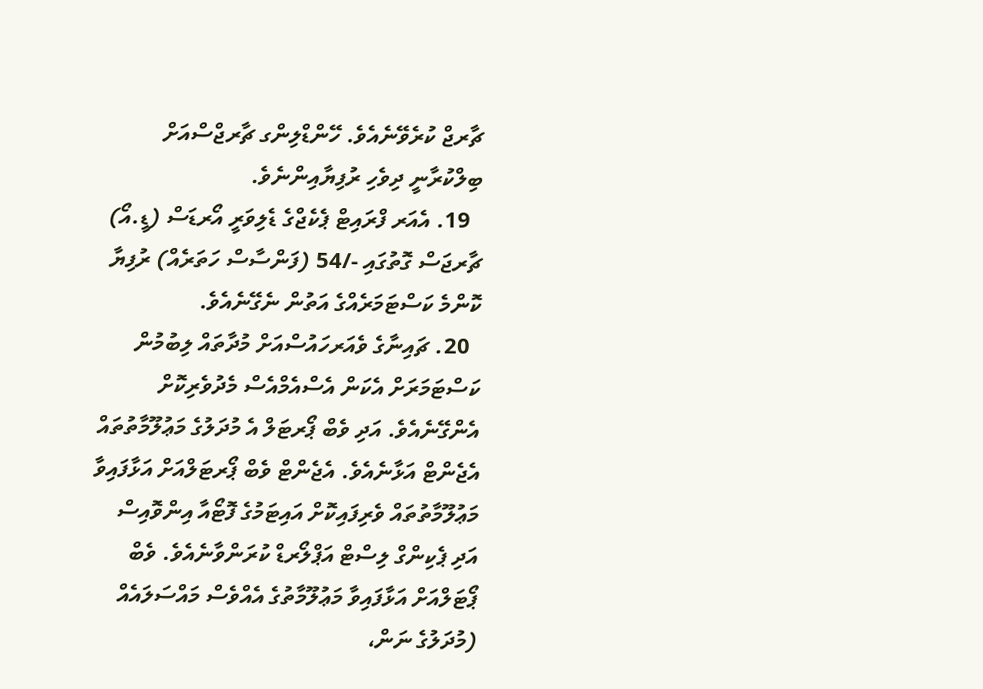ޗާރޖް ކުރެވޭނެއެވެ. ހޭންޑްލިންގ ޗާރޖްސްއަށް ބިލްކުރާނީ ދިވެހި ރުފިޔާއިންނެވެ.
  19. އެއަރ ފްރައިޓް ޕެކެޖްގެ ޑެލިވަރީ އޯރޑަސް (ޑީ.އޯ) ޗާރޖަސް ގޮތުގައި -/54 (ފަންސާސް ހަތަރެއް) ރުފިޔާ ކޮންމެ ކަސްޓަމަރެއްގެ އަތުން ނެގޭނެއެވެ.
  20. ޗައިނާގެ ވެއަރހައުސްއަށް މުދާތައް ލިބުމުން ކަސްޓަމަރަށް އެކަން އެސްއެމްއެސް މެދުވެރިކޮށް އެންގޭނެއެވެ. އަދި ވެބް ޕޯރޓަލް އެ މުދަލުގެ މަޢުލޫމާތުތައް އެޖެންޓް އަޅާނެއެވެ. އެޖެންޓް ވެބް ޕޯރޓަލްއަށް އަޅާފައިވާ މަޢުލޫމާތުތައް ވެރިފައިކޮށް އައިޓަމުގެ ފޮޓޯއާ އިންވޮއިސް އަދި ޕެކިންގް ލިސްޓް އަޕްލޯރޑް ކުރަންވާނެއެވެ. ވެބް ޕޯޓަލްއަށް އަޅާފައިވާ މަޢުލޫމާތުގެ އެއްވެސް މައްސަލައެއް (މުދަލުގެ ނަން،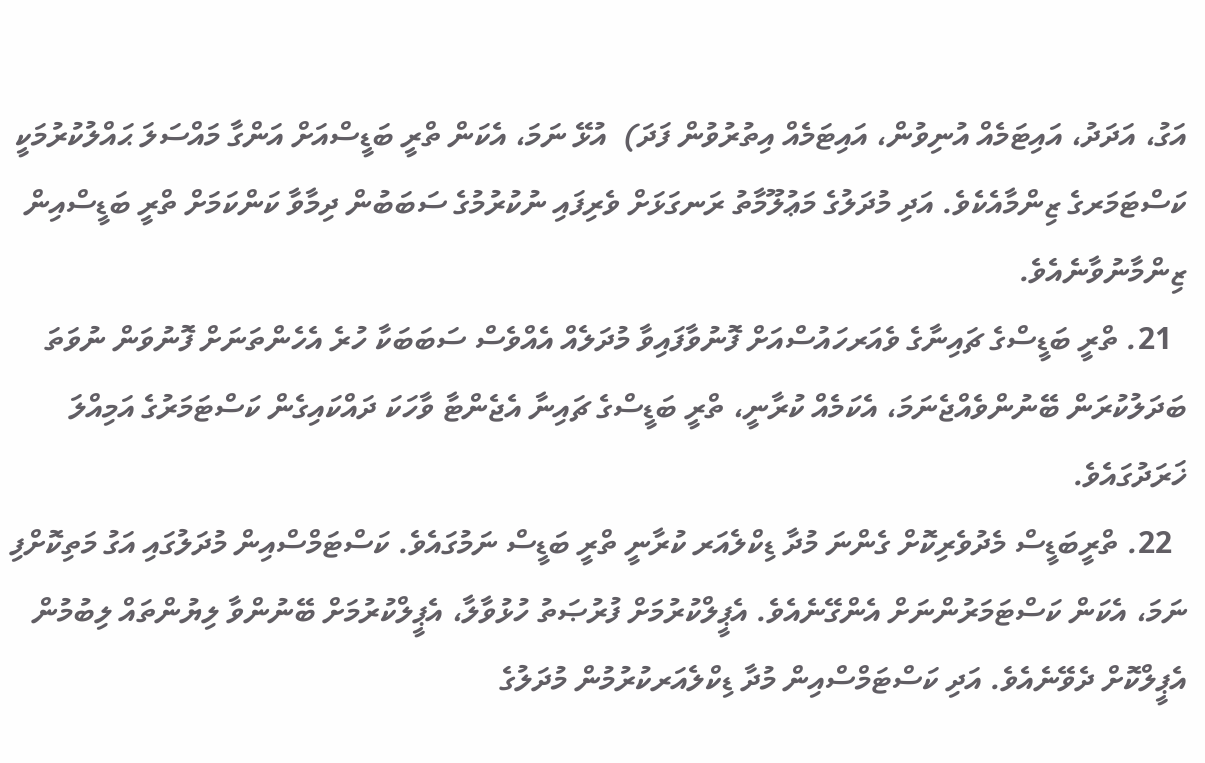އަގު، އަދަދު، އައިޓަމެއް އުނިވުން، އައިޓަމެއް އިތުރުވުން ފަދަ)  އުޅޭ ނަމަ، އެކަން ތްރީ ބަޑީސްއަށް އަންގާ މައްސަލަ ޙައްލުކުރުމަކީ ކަސްޓަމަރގެ ޒިންމާއެކެވެ. އަދި މުދަލުގެ މަޢުލޫމާތު ރަނގަޅަށް ވެރިފައި ނުކުރުމުގެ ސަބަބުން ދިމާވާ ކަންކަމަށް ތްރީ ބަޑީސްއިން ޒިންމާނުވާނެއެވެ.
  21. ތްރީ ބަޑީސްގެ ޗައިނާގެ ވެއަރހައުސްއަށް ފޮނުވާފައިވާ މުދަލެއް އެއްވެސް ސަބަބަކާ ހުރެ އެހެންތަނަށް ފޮނުވަން ނުވަތަ ބަދަލުކުރަން ބޭނުންވެއްޖެނަމަ، އެކަމެއް ކުރާނީ، ތްރީ ބަޑީސްގެ ޗައިނާ އެޖެންޓާ ވާހަކަ ދައްކައިގެން ކަސްޓަމަރުގެ އަމިއްލަ ޚަރަދުގައެވެ.
  22. ތްރީބަޑީސް މެދުވެރިކޮށް ގެންނަ މުދާ ޑިކްލެއަރ ކުރާނީ ތްރީ ބަޑީސް ނަމުގައެވެ. ކަސްޓަމްސްއިން މުދަލުގައި އަގު މަތިކޮށްފި ނަމަ، އެކަން ކަސްޓަމަރުންނަށް އެންގޭނެއެވެ. އެޕީލްކުރުމަށް ފުރުޞަތު ހުޅުވާލާ، އެޕީލްކުރުމަށް ބޭނުންވާ ލިޔުންތައް ލިބުމުން އެޕީލްކޮށް ދެވޭނެއެވެ. އަދި ކަސްޓަމްސްއިން މުދާ ޑިކްލެއަރކުރުމުން މުދަލުގެ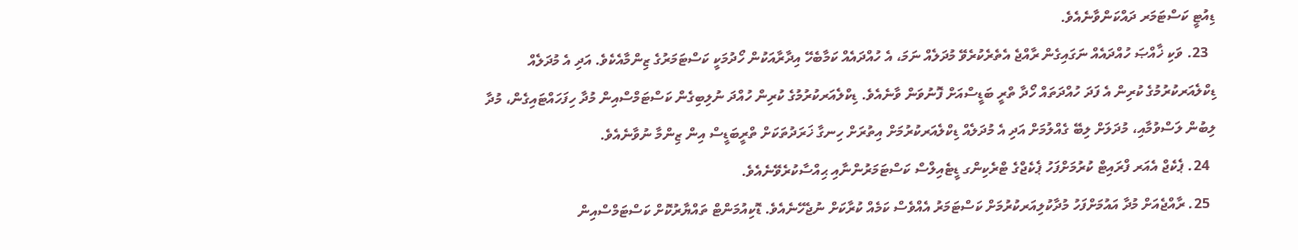ޑިއުޓީ ކަސްޓަމަރ ދައްކަންވާނެއެވެ.
  23. ވަކި ޚާއްޞަ ހުއްދައެއް ނަގައިގެން ރާއްޖެ އެތެރެކުރެވޭ މުދަލެއް ނަމަ، އެ ހުއްދައެއް ކަމާބެހޭ އިދާރާއަކުން ހޯދުމަކީ ކަސްޓަމަރުގެ ޒިންމާއެކެވެ. އަދި އެ މުދަލެއް ޑިކްލެއަރކުރުމުގެ ކުރިން އެ ފަދަ ހުއްދަތައް ހޯދާ ތްރީ ބަޑީސްއަށް ފޮނުވަން ވާނެއެވެ. ޑިކްލެއަރކުރުމުގެ ކުރިން ހުއްދަ ނުލިބިގެން ކަސްޓަމްސްއިން މުދާ ހިފަހައްޓައިގެން، މުދާ ލިބުން ލަސްވުމާއި، މުދަލަށް ލިބޭ ގެއްލުމަށް އަދި އެ މުދަލެއް ޑިކްލެއަރކުރުމަށް އިތުރަށް ހިނގާ ޚަރަދުތަކަށް ތްރީބަޑީސް އިން ޒިންމާ ނުވާނެއެވެ.
  24. ޕެކެޖް އެއަރ ފްރައިޓް ކުރުމަށްފަހު ޕެކެޖްގެ ޓްރެކިންގ ޑީޓެއިލްސް ކަސްޓަމަރުންނާއި ޙިއްސާކުރެވޭނެއެވެ.
  25. ރާއްޖެއަށް މުދާ އައުމަށްފަހު މުދާކުލިއަރކުރުމަށް ކަސްޓަމަރު އެއްވެސް ކަމެއް ކުރާކަށް ނުޖެހޭނެއެވެ. ޑޮކިއުމަންޓް ތައްޔާރުކޮށް ކަސްޓަމްސްއިން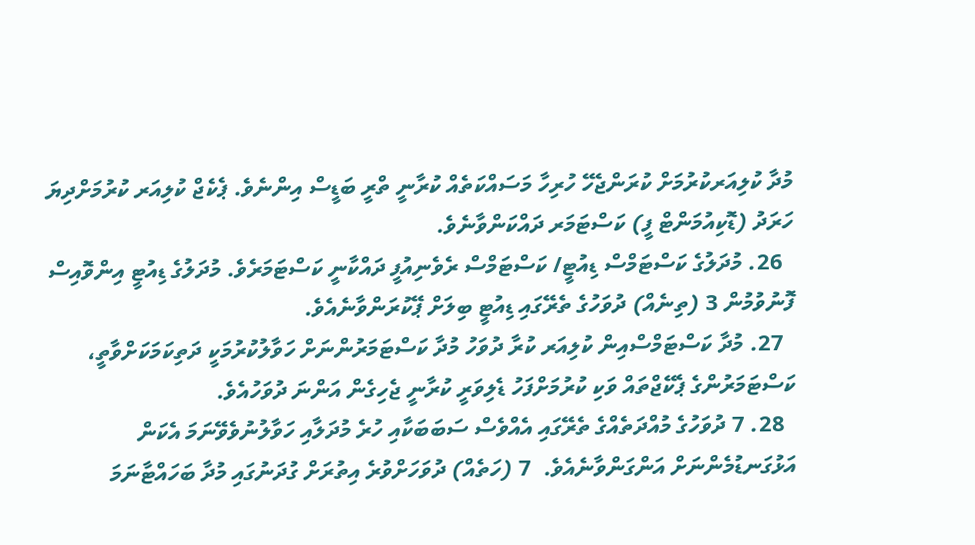މުދާ ކުލިއަރކުރުމަށް ކުރަންޖެހޭ ހުރިހާ މަސައްކަތެއް ކުރާނީ ތްރީ ބަޑީސް އިންނެވެ. ޕެކެޖް ކުލިއަރ ކުރުމަށްދިޔަ ހަރަދު (ޑޮކިއުމަންޓް ފީ) ކަސްޓަމަރ ދައްކަންވާނެވެ.
  26. މުދަލުގެ ކަސްޓަމްސް ޑިއުޓީ/ ކަސްޓަމްސް ރެވެނިއުފީ ދައްކާނީ ކަސްޓަމަރެވެ. މުދަލުގެ ޑިއުޓީ އިންވޮއިސް ފޮނުވުމުން 3 (ތިނެއް) ދުވަހުގެ ތެރޭގައި ޑިއުޓީ ބިލަށް ޕޭކުރަންވާނެއެވެ.
  27. މުދާ ކަސްޓަމްސްއިން ކުލިއަރ ކުރާ ދުވަހު މުދާ ކަސްޓަމަރުންނަށް ހަވާލުކުރުމަކީ ދަތިކަމަކަށްވާތީ، ކަސްޓަމަރުންގެ ޕެކޭޖްތައް ވަކި ކުރުމަށްފަހު ޑެލިވަރީ ކުރާނީ ޖެހިގެން އަންނަ ދުވަހުއެވެ.
  28. 7 ދުވަހުގެ މުއްދަތެއްގެ ތެރޭގައި އެއްވެސް ސަބަބަކާއި ހުރެ މުދަލާއި ހަވާލުނުވެވޭނަމަ އެކަން އަޅުގަނޑުމެންނަށް އަންގަންވާނެއެވެ.  7 (ހަތެއް) ދުވަހަށްވުރެ އިތުރަށް ގުދަނުގައި މުދާ ބަހައްޓާނަމަ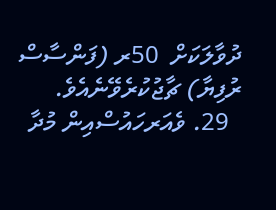ދުވާލަކަށް  50ރ (ފަންސާސް ރުފިޔާ) ޗާޖުކުރެވޭނެއެވެ.
  29. ވެއަރހައުސްއިން މުދާ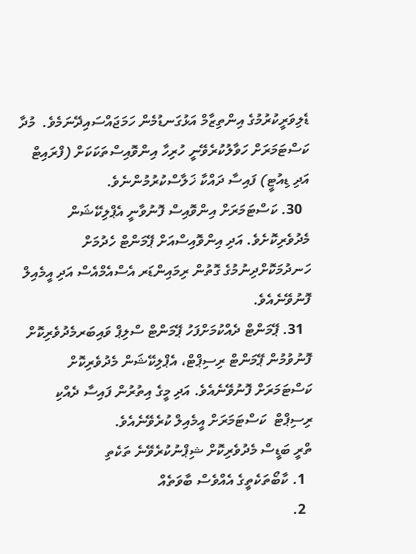ޑެލިވަރީކުރުމުގެ އިންތިޒާމް އަޅުގަނޑުމެން ހަމަޖައްސައިދޭނަމެވެ.  މުދާ ކަސްޓަމަރަށް ހަވާލުކުރެވޭނީ ހުރިހާ އިންވޮއިސްތަކަކަށް (ފްރައިޓް އަދި ޑިއުޓީ) ފައިސާ ދައްކާ ޚަލާސްކުރުމުންނެވެ.
  30. ކަސްޓަމަރަށް އިންވޮއިސް ފޮނުވާނީ އެޕްލިކޭޝަން މެދުވެރިކޮށެވެ. އަދި އިންވޮއިސްއަށް ޕޭމަންޓް ހެދުމަށް ހަނދުމަކޮށްދިނުމުގެ ގޮތުން ރިމައިންޑަރ އެސްއެމްއެސް އަދި އީމެއިލް ފޮނުވޭނެއެވެ.
  31. ޕޭމަންޓް ދެއްކުމަށްފަހު ޕޭމަންޓް ސްލިޕް ވައިބަރމެދުވެރިކޮށް ފޮނުވުމުން ޕޭމަންޓް ރިސިޕްޓް، އެޕްލިކޭޝަން މެދުވެރިކޮށް ކަސްޓަމަރަށް ފޮނުވޭނެއެވެ. އަދި މީގެ އިތުރުން ފައިސާ ދެއްކި ރިސިޕްޓް  ކަސްޓަމަރަށް އީމެއިލް ކުރެވޭނެއެވެ.
ތްރީ ބަޑީސް މެދުވެރިކޮށް ޝިޕްނުކުރެވޭނެ ތަކެތި
  1. ކާބޯތަކެތީގެ އެއްވެސް ބާވަތެއް
  2.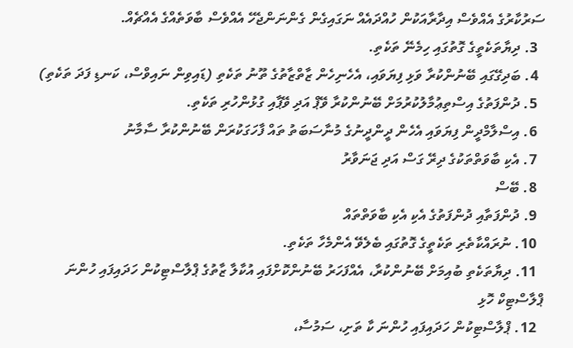ސަރުކާރުގެ އެއްވެސް އިދާރާއަކުން ހުއްދައެއް ނަގައިގެން ގެންނަންޖެހޭ އެއްވެސް ބާވަތެއްގެ އެއްޗެއް.
  3. ދިޔާތަކެތީގެ ގޮތުގައި ހިމެނޭ ތަކެތި.
  4. ބަދިގޭގައި ބޭނުންކުރާ ވަޅި ފިޔަވައި، އެހެނިހެން ޒާތްޒާތުގެ ތޫނު ތަކެތި (ޑައިވިން ނައިވްސް، ކަނޑި ފަދަ ތަކެތި)
  5. ދުންފަތުގެ އިސްތިޢުމާލުކުރުމަށް ބޭނުންކުރާ ވޭޕް އަދި ވޭޕާއި ގުޅުންހުރި ތަކެތި.
  6. އިސްލާމްދީން ފިޔަވައި އެހެން ދީންދީނުގެ މުނާސަބަތު ތައް ފާހަގަކުރަން ބޭނުންކުރާ ސާމާނު
  7. އެކި ބާވަތްތަކުގެ ދިރޭ ގަސް އަދި ޖަނަވާރު
  8. ބޭސް
  9. ދުންފަތާއި ދުންފަތުގެ އެކި އެކި ބާވަތްތައް
  10. ނުރައްކާތެރި ތަކެތީގެ ގޮތުގައި ބެލެވޭ އެންމެހާ ތަކެތި.
  11. ދިޔާތަކެތި ބުއިމަށް ބޭނުންކުރާ، އެއްފަހަރު ބޭނުންކޮށްފައި އުކާލާ ޒާތުގެ ޕްލާސްޓިކުން ހަދައިފައި ހުންނަ ޕްލާސްޓިކް ހޮޅި
  12. ޕްލާސްޓިކުން ހަދައިފައި ހުންނަ ކާ ތަށި، ސަމުސާ،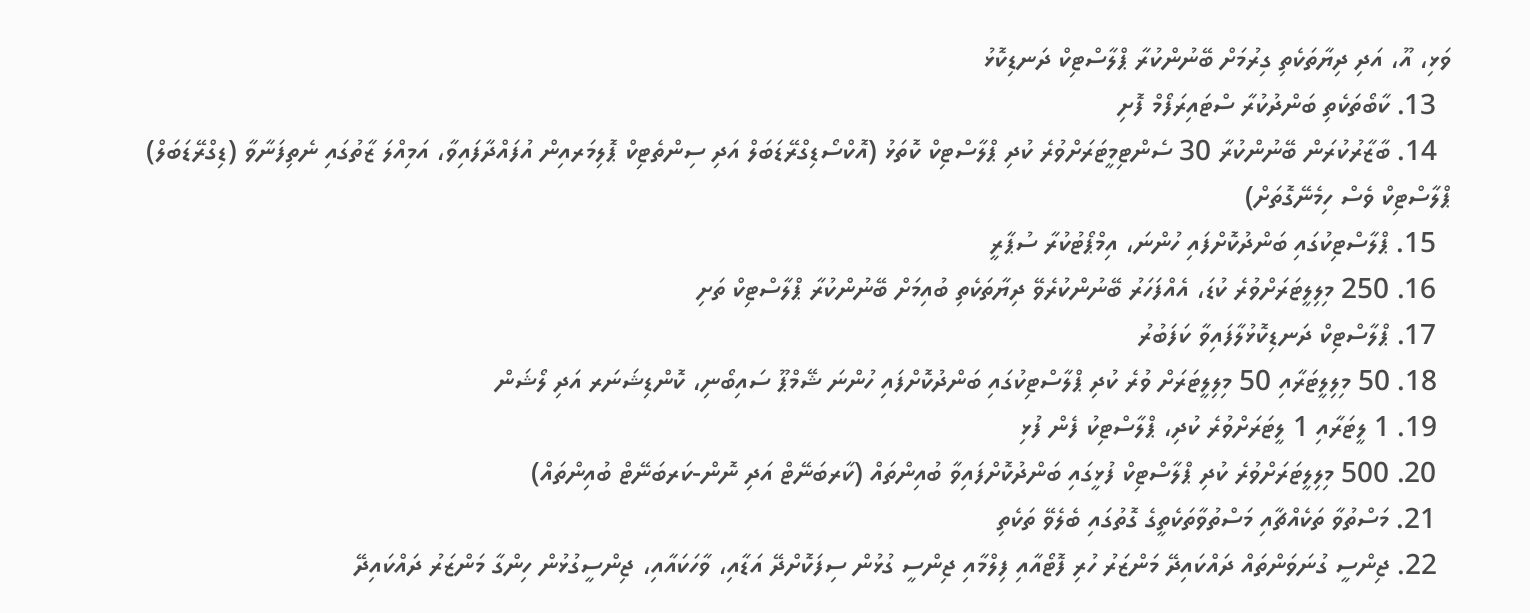ވަޅި، އޫ، އަދި ދިޔާތަކެތި ގިރުމަށް ބޭނުންކުރާ ޕްލާސްޓިކް ދަނޑިކޮޅު
  13. ކާބޯތަކެތި ބަންދުކުރާ ސްޓައިރަފޯމް ފޮށި
  14. ބާޒާރުކުރަން ބޭނުންކުރާ 30 ސެންޓިމީޓަރަށްވުރެ ކުދި ޕްލާސްޓިކް ކޮތަޅު (އޮކްސޯޑިގްރޭޑަބަލް އަދި ސިންތެޓިކް ޕޮލިމަރއިން އުފައްދާފައިވާ، އަމިއްލަ ޒާތުގައި ނެތިފަނާވާ (ޑިގްރޭޑަބަލް) ޕްލާސްޓިކް ވެސް ހިމެނޭގޮތަށް)
  15. ޕްލާސްޓިކުގައި ބަންދުކޮށްފައި ހުންނަ، އިމްޕޯޓުކުރާ ސުޕާރީ
  16. 250 މިލިލީޓަރަށްވުރެ ކުޑަ، އެއްފަހަރު ބޭނުންކުރެވޭ ދިޔާތަކެތި ބުއިމަށް ބޭނުންކުރާ ޕްލާސްޓިކް ތަށި
  17. ޕްލާސްޓިކް ދަނޑިކޮޅުލާފައިވާ ކަފަބުރު
  18. 50 މިލިލީޓަރާއި 50 މިލިލީޓަރަށް ވުރެ ކުދި ޕްލާސްޓިކުގައި ބަންދުކޮށްފައި ހުންނަ ޝޭމްޕޫ ސައިބޯނި، ކޮންޑިޝަނަރ އަދި ލޯޝަން
  19. 1 ލީޓަރާއި 1 ލީޓަރަށްވުރެ ކުދި، ޕްލާސްޓިކު ފެން ފުޅި
  20. 500 މިލިލީޓަރަށްވުރެ ކުދި ޕްލާސްޓިކް ފުޅީގައި ބަންދުކޮށްފައިވާ ބުއިންތައް (ކާރބަނޭޓް އަދި ނޮން-ކަރބަނޭޓް ބުއިންތައް)
  21. މަސްތުވާ ތަކެއްޗާއި މަސްތުވާތަކެތީގެ ގޮތުގައި ބެލެވޭ ތަކެތި
  22. ޖިންސީ ގުނަވަންތައް ދައްކައިދޭ މަންޒަރު ހުރި ފޮޓޯއާއި ފިލްމާއި ޖިންސީ ގުޅުން ސިފަކޮށްދޭ އަޑާއި، ވާހަކައާއި، ޖިންސީގުޅުން ހިންގާ މަންޒަރު ދައްކައިދޭ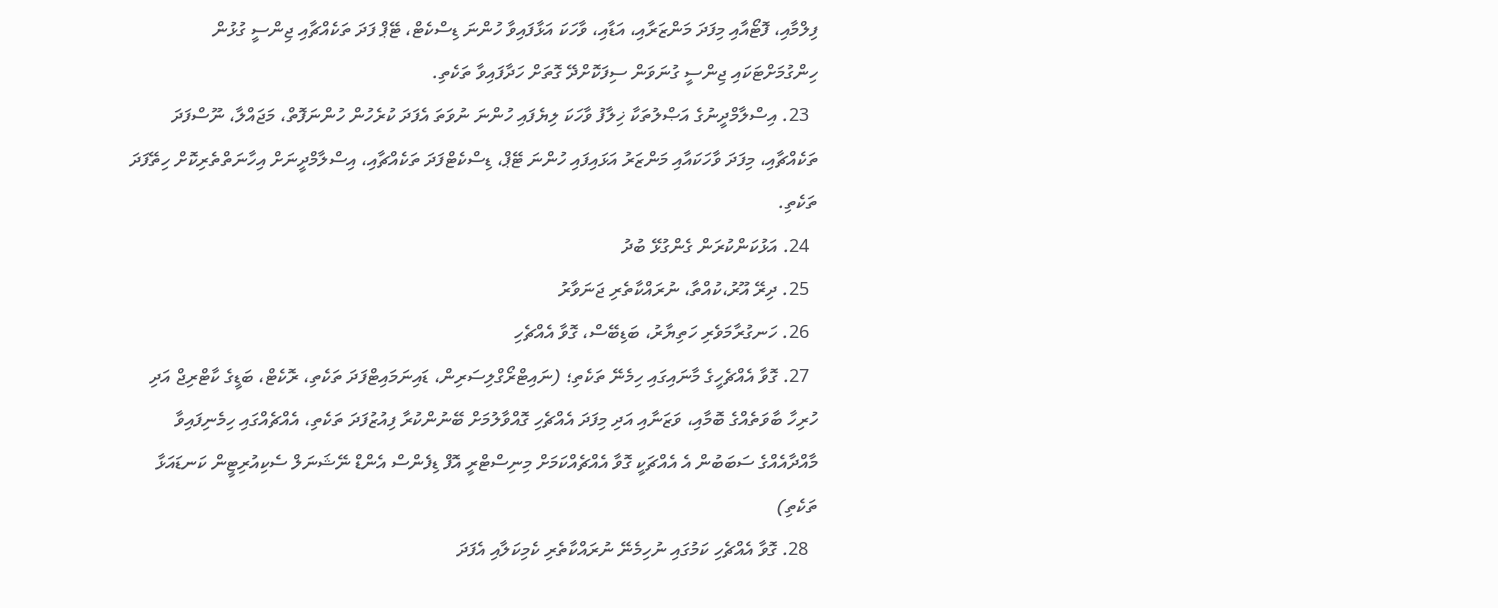ފިލްމާއި، ފޮޓޯއާއި މިފަދަ މަންޒަރާއި، އަޑާއި، ވާހަކަ އަޅާފައިވާ ހުންނަ ޑިސްކެޓް، ޓޭޕް ފަދަ ތަކެއްޗާއި ޖިންސީ ގުޅުން ހިންގުމަށްޓަކައި ޖިންސީ ގުނަވަން ސިފަކޮށްދޭ ގޮތަށް ހަދާފައިވާ ތަކެތި.
  23. އިސްލާމްދީނުގެ އަޞްލުތަކާ ޚިލާފު ވާހަކަ ލިޔެފައި ހުންނަ ނުވަތަ އެފަދަ ކުރެހުން ހުންނަފޮތް، މަޖައްލާ، ނޫސްފަދަ ތަކެއްޗާއި، މިފަދަ ވާހަކައާއި މަންޒަރު އަޅައިފައި ހުންނަ ޓޭޕް، ޑިސްކެޓްފަދަ ތަކެއްޗާއި، އިސްލާމްދީނަށް އިހާނަތްތެރިކޮށް ހިތޭފަދަ ތަކެތި.
  24. އަޅުކަންކުރަން ގެންގުޅޭ ބުދު
  25. ދިރޭ އޫރު،ކުއްތާ، ނުރައްކާތެރި ޖަނަވާރު
  26. ހަނގުރާމަވެރި ހަތިޔާރު، ބަޑިބޭސް، ގޮވާ އެއްޗެހި
  27. ގޮވާ އެއްޗެހީގެ މާނައިގައި ހިމެނޭ ތަކެތި؛ (ނައިޓްރޯގްލިސަރިން، ޑައިނަމައިޓްފަދަ ތަކެތި، ރޮކެޓް، ބަޑީގެ ކާޓްރިޖް އަދި ހުރިހާ ބާވަތެއްގެ ބޮމާއި، ވަޒަނާއި އަދި މިފަދަ އެއްޗެހި ގޮއްވާލުމަށް ބޭނުންކުރާ ފިއުޒުފަދަ ތަކެތި، އެއްޗެއްގައި ހިމެނިފައިވާ މާއްދާއެއްގެ ސަބަބުން އެ އެއްޗަކީ ގޮވާ އެއްޗެއްކަމަށް މިނިސްޓްރީ އޮފް ޑިފެންސް އެންޑް ނޭޝަނަލް ސެކިއުރިޓީން ކަނޑައަޅާ ތަކެތި)
  28. ގޮވާ އެއްޗެހި ކަމުގައި ނުހިމެނޭ ނުރައްކާތެރި ކެމިކަލާއި އެފަދަ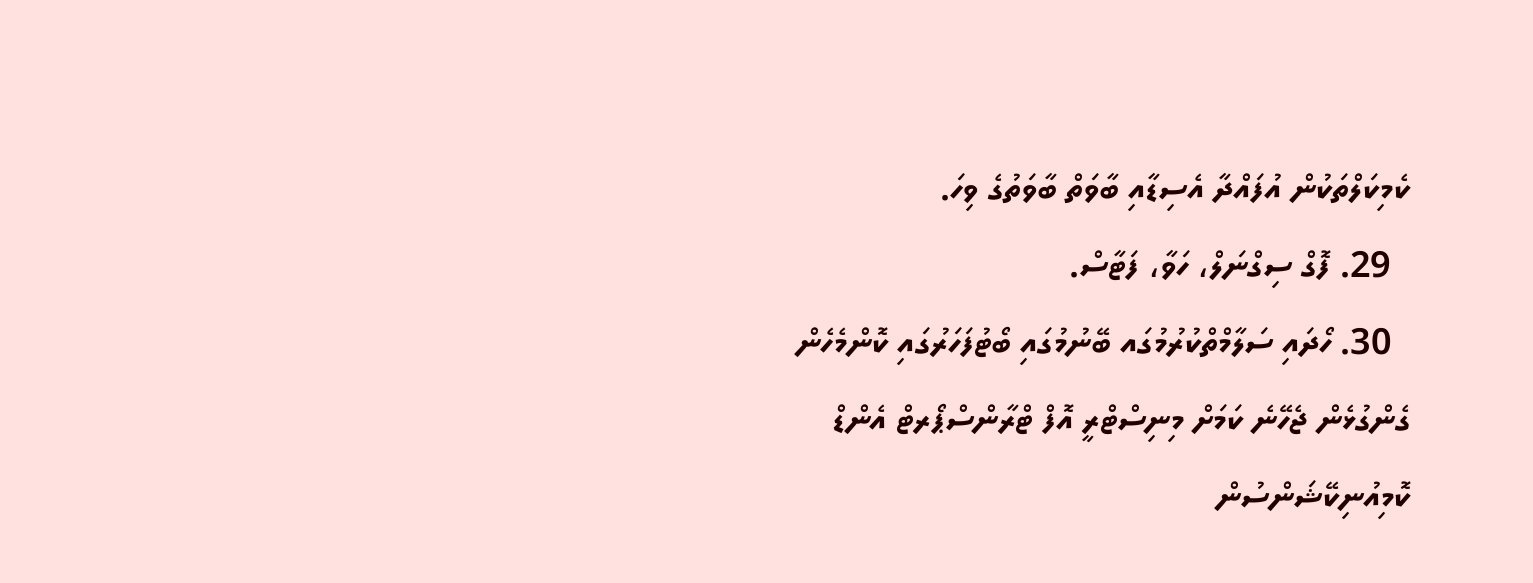ކެމިކަލްތަކުން އުފައްދާ އެސިޑާއި ބާވަތް ބާވަތުގެ ވިހަ.
  29. ފޮގް ސިގްނަލް، ހަވާ، ފަޓާސް.
  30. ހޯދައި ސަލާމްތްކުރުމުގައ ބޭނުމުގައި ބޯޓުފަހަރުގައި ކޮންމެހެން ގެންގުޅެން ޖެހޭނެ ކަމަށް މިނިސްޓްރީ އޮފް ޓްރާންސްޕޯރޓް އެންޑް ކޮމިއުނިކޭޝަންސުން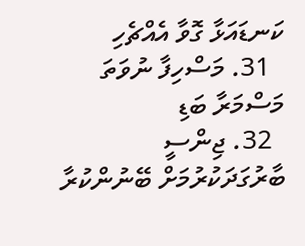ކަނޑައަޅާ ގޮވާ އެއްޗެހި
  31. މަސްހިފާ ނުވަތަ މަސްމަރާ ބަޑި
  32. ޖިންސީ ބާރުގަދަކުރުމަށް ބޭނުންކުރާ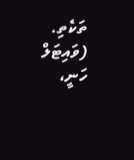ތަކެތި. (ވައިޓަލް ހަނީ،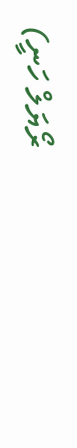ރޯޔަލް ހަނީ)